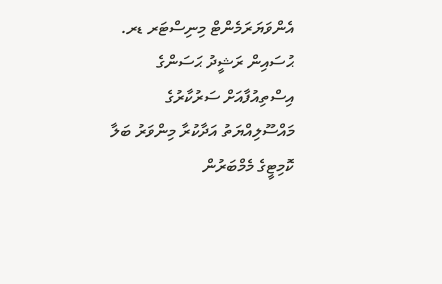އެންވަޔަރަމެންޓް މިނިސްޓަރ ޑރ. ޙުސައިން ރަޝީދު ޙަސަންގެ އިސްތިއުފާއަށް ސަރުކާރުގެ މައްސޫލިއްޔަތު އަދާކުރާ މިންވަރު ބަލާ ކޮމިޓީގެ މެމްބަރުން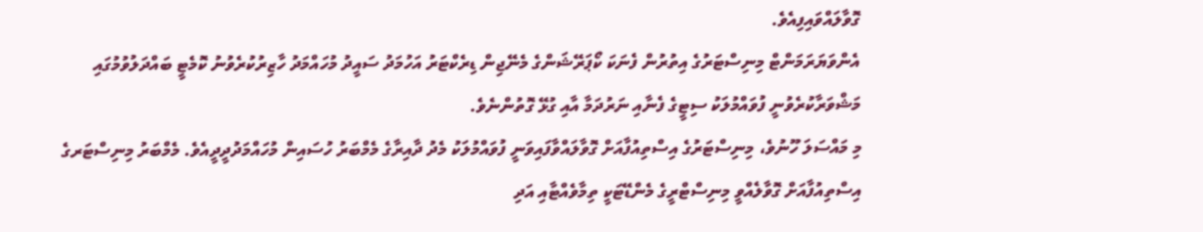ގޮވާލައްވައިފިއެވެ.
އެންވަޔަރަމަންޓް މިނިސްޓަރުގެ އިތުރުން ފެނަކަ ކޯޕަރޭޝަންގެ މެނޭޖިން ޑިރެކްޓަރު އަހުމަދު ސައީދު މުހައްމަދު ހާޒިރުކުރެވުނު ކޮމެޓީ ބައްދަލުވުމުގައި މަޝްވަރާކުރެވުނީ ފުވައްމުލަކު ސިޓީގެ ފެނާއި ނަރުދަމާ އާއި ގުޅޭ ގޮތުންނެވެ.
މި މައްސަލަ ހޫނުވެ، މިނިސްޓަރުގެ އިސްތިއުފާއަށް ގޮވާލައްވާފައިވަނީ ފުވައްމުލަކު މެދު ދާއިރާގެ މެމްބަރު ހުސައިން މުހައްމަދުދީދީއެވެ. މެމްބަރު މިނިސްޓަރގެ އިސްތިއުފާއަށް ގޮވާލެއްވީ މިނިސްޓްރީގެ މެންޑޭޓަކީ ތިމާވެއްޓާއި އަދި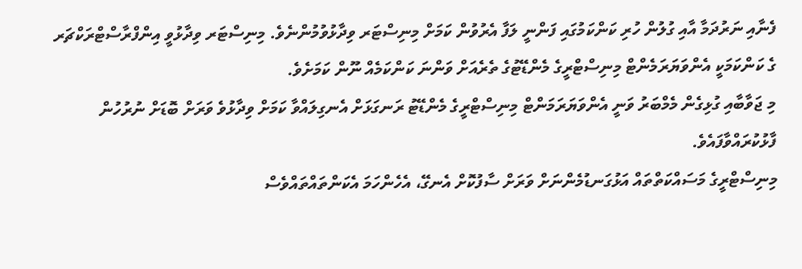ފެނާއި ނަރުދަމާ އާއި ގުލުން ހުރި ކަންކަމުގައި ފަންނީ ލަފާ އެރުވުން ކަމަށް މިނިސްޓަރ ވިދާޅުވުމުންނެވެ. މިނިސްޓަރ ވިދާޅުވީ އިންފްރާސްޓްރަކްޗަރ ގެ ކަންކަމަކީ އެންވަޔަރަމެންޓް މިނިސްޓްރީގެ މެންޑޭޓުގެ ތެރެއަށް ވަންނަ ކަންކަމެއް ނޫން ކަމަށެވެ.
މި ޖަވާބާއި ގުޅިގެން މެމްބަރު ވަނީ އެންވަޔަރަމަންޓް މިނިސްޓްރީގެ މެންޑޭޓު ރަނގަޅަށް އެނގިލައްވާ ކަމަށް ވިދާޅުވެ ވަރަށް ބޮޑަށް ނުރުހުން ފާޅުކުރައްވާފައެވެ.
މިނިސްޓްރީގެ މަސައްކަތްތައް އަޅުގަނޑުމެންނަށް ވަރަށް ސާފުކޮށް އެނގޭ، އެހެންހަމަ އެކަންތައްތައްވެސް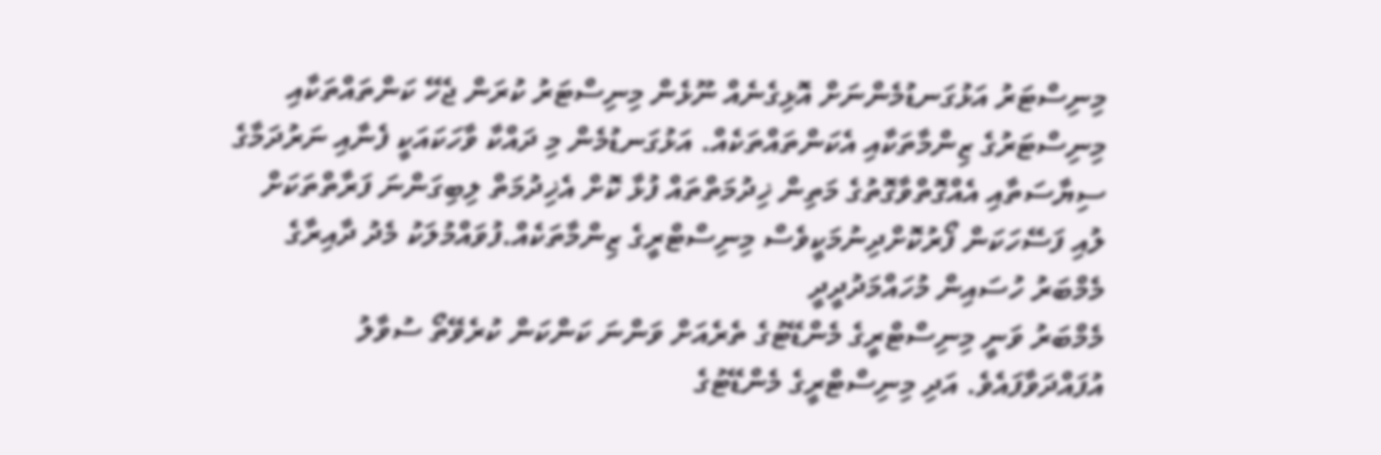މިނިސްޓަރު އަޅުގަނޑުމެންނަށް އޮޅިގެނެއް ނޫޅެން މިނިސްޓަރު ކުރަން ޖެހޭ ކަންތައްތަކާއި މިނިސްޓަރުގެ ޒިންމާތަކާއި އެކަންތައްތަކެއް. އަޅުގަނޑުމެން މި ދައްކާ ވާހަކައަކީ ފެނާއި ނަރުދަމާގެ ސިޔާސަތާއި އެއްގޮތްވާގޮތުގެ މަތިން ޚިދުމަތްތައް ފުޅާ ކޮށް އެޚިދުމަތް ލިބިގަންނަ ފަރާތްތަކަށް ލުއި ފަސޭހަކަން ފޯރުކޮށްދިނުމަކީވެސް މިނިސްޓްރީގެ ޒިންމާތަކެއް.ފުވައްމުލަކު މެދު ދާއިރާގެ މެމްބަރު ހުސައިން މުހައްމަދުދީދީ
މެމްބަރު ވަނީ މިނިސްޓްރީގެ މެންޑޭޓުގެ ތެރެއަށް ވަންނަ ކަންކަން ކުރެވޭތޯ ސުވާލު އުފައްދަވާފައެވެ. އަދި މިނިސްޓްރީގެ މެންޑޭޓުގެ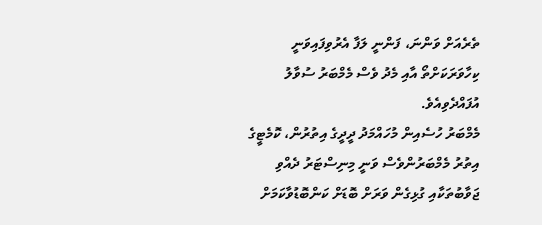ތެރެއަށް ވަންނަ، ފަންނީ ލަފާ އެރުވިފައިވަނީ ކިހާވަރަކަށްތޯ އާއި މެދު ވެސް މެމްބަރު ސުވާލު އުފައްދެވިއެވެ.
މެމްބަރު ހުސެއިން މުހައްމަދު ދީދީގެ އިތުރުން، ކޮމެޓީގެ އިތުރު މެމްބަރުންވެސް ވަނީ މިނިސްޓަރު ދެއްވި ޖަވާބުތަކާއި ގުޅިގެން ވަރަށް ބޮޑަށް ކަންބޮޑުވާކަމަށް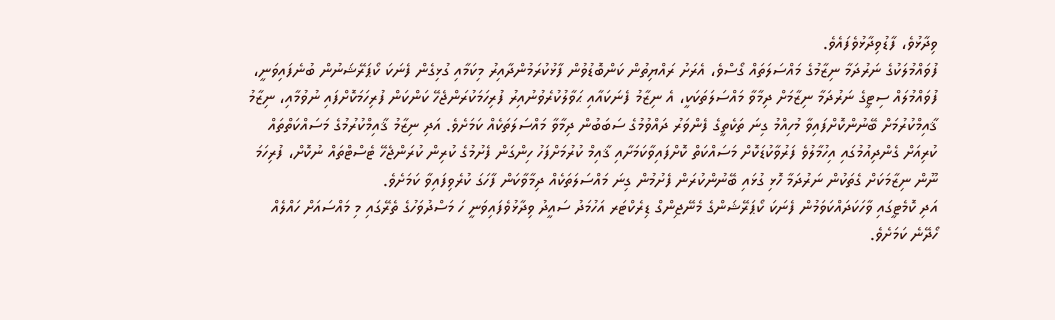ވިދާޅުވެ، ފާޑުވިދާޅުވެފައެވެ.
ފުވައްމުލަކުގެ ނަރުދަމާ ނިޒާމުގެ މައްސަލަތައް ގޯސްވެ، އެރަށު ރައްޔިތުން ކަންބޮޑުވުން ފާޅުކުރަމުންދާއިރު މިކަމާއި ގުޅިގެން ފެނަކަ ކޯޕަރޭޝަނުން ބުނެފައިވަނީ، ފުވައްމުލައް ސިޓީގެ ނަރުދަމާ ނިޒާމަށް ދިމާވާ މައްސަލަތަކަކީ، އެ ނިޒާމު ފެނަކައާއި ޙަވާލުކުރެވުނުއިރު ފުރިހަމަކުރަންޖެހޭ ކަންކަން ފުރިހަމަކޮށްފައި ނުވުމާއި، ނިޒާމު ޤާއިމްކުރުމަށް ބޭނުންކޮށްފައިވާ މުހިއްމު ގިނަ ތަކެތީގެ ފެންވަރު ދައްވުމުގެ ސަބަބުން ދިމާވާ މައްސަލަތަކެއް ކަމަށެވެ. އަދި ނިޒާމު ޤާއިމްކުރުމުގެ މަސައްކަތްތައް ކުރިއަށް ގެންދިއުމުގައި އިހުމާލުވެ ފަރުވާކުޑަކޮށް މަސައްކަތް ކޮށްފައިވާކަމަށާއި ޤާއިމް ކުރުމަށްފަހު ހިންގަން ފެށުމުގެ ކުރިން ކުރަންޖެހޭ ޓެސްޓްތައް ނުކޮށް، ފުރިހަމަ ނޫން ނިޒާމަކަށް ގެތަކުން ނަރުދަމާ ހޮޅި ގުޅައި ބޭނުންކުރަން ފެށުމުން ގިނަ މައްސަލަތަކެއް ދިމާވާކަން ފާހަގަ ކުރެވިފައިވާ ކަމަށެވެ.
އަދި ކޮމެޓީގައި ވާހަކަދައްކަވަމުން ފެނަކަ ކޯޕަރޭޝަންގެ މެނޭޖިންގް ޑިރެކްޓަރ އަހުމަދު ސައީދު ވިދާޅުވެފައިވަނީ ހަ މަސްދުވަހުގެ ތެރޭގައި މި މައްސައަށް ހައްލެއް ހޯދޭނެ ކަމަށެވެ.